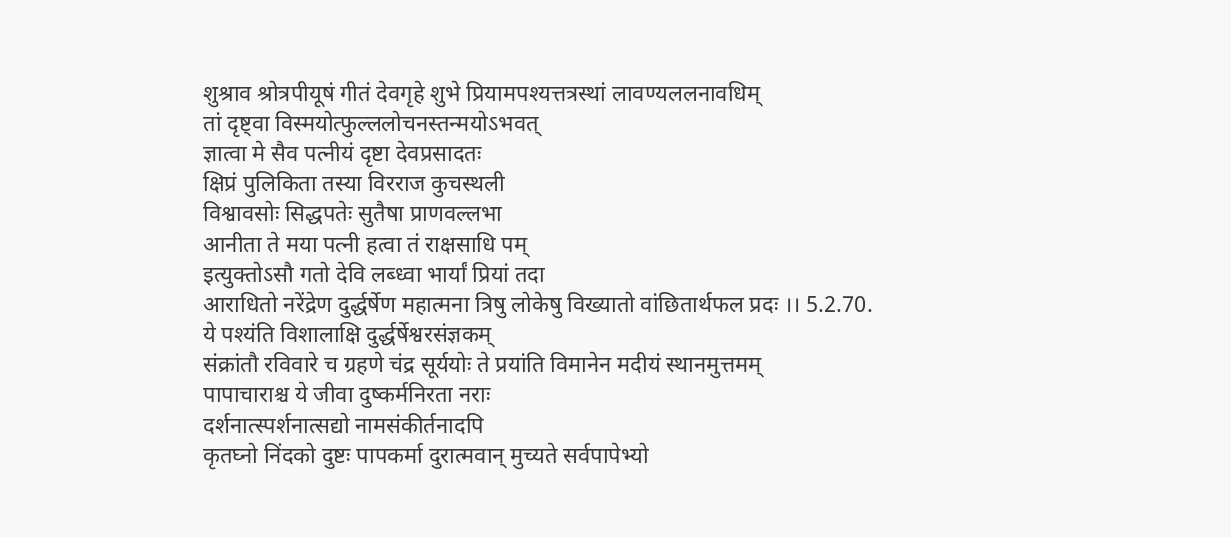शुश्राव श्रोत्रपीयूषं गीतं देवगृहे शुभे प्रियामपश्यत्तत्रस्थां लावण्यललनावधिम्
तां दृष्ट्वा विस्मयोत्फुल्ललोचनस्तन्मयोऽभवत्
ज्ञात्वा मे सैव पत्नीयं दृष्टा देवप्रसादतः
क्षिप्रं पुलिकिता तस्या विरराज कुचस्थली
विश्वावसोः सिद्धपतेः सुतैषा प्राणवल्लभा
आनीता ते मया पत्नी हत्वा तं राक्षसाधि पम्
इत्युक्तोऽसौ गतो देवि लब्ध्वा भार्यां प्रियां तदा
आराधितो नरेंद्रेण दुर्द्धर्षेण महात्मना त्रिषु लोकेषु विख्यातो वांछितार्थफल प्रदः ।। 5.2.70.
ये पश्यंति विशालाक्षि दुर्द्धर्षेश्वरसंज्ञकम्
संक्रांतौ रविवारे च ग्रहणे चंद्र सूर्ययोः ते प्रयांति विमानेन मदीयं स्थानमुत्तमम्
पापाचाराश्च ये जीवा दुष्कर्मनिरता नराः
दर्शनात्स्पर्शनात्सद्यो नामसंकीर्तनादपि
कृतघ्नो निंदको दुष्टः पापकर्मा दुरात्मवान् मुच्यते सर्वपापेभ्यो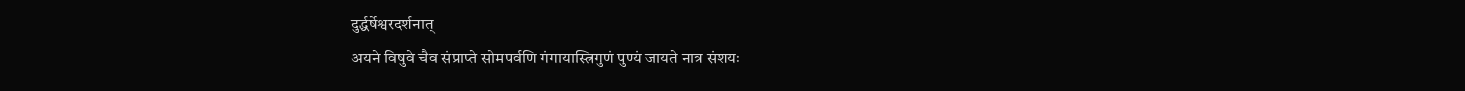दुर्द्धर्षेश्वरदर्शनात्
अयने विषुवे चैव संप्राप्ते सोमपर्वणि गंगायास्त्रिगुणं पुण्यं जायते नात्र संशयः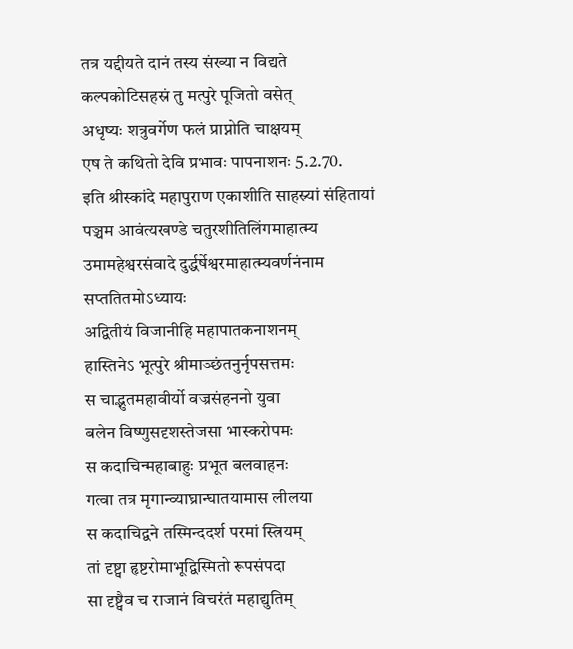तत्र यद्दीयते दानं तस्य संख्या न विद्यते
कल्पकोटिसहस्रं तु मत्पुरे पूजितो वसेत्
अधृष्यः शत्रुवर्गेण फलं प्राप्नोति चाक्षयम्
एष ते कथितो देवि प्रभावः पापनाशनः 5.2.70.
इति श्रीस्कांदे महापुराण एकाशीति साहस्र्यां संहितायां पञ्चम आवंत्यखण्डे चतुरशीतिलिंगमाहात्म्य उमामहेश्वरसंवादे दुर्द्धर्षेश्वरमाहात्म्यवर्णनंनाम सप्ततितमोऽध्यायः
अद्वितीयं विजानीहि महापातकनाशनम्
हास्तिनेऽ भूत्पुरे श्रीमाञ्छंतनुर्नृपसत्तमः
स चाद्भुतमहावीर्यो वज्रसंहननो युवा
बलेन विष्णुसदृशस्तेजसा भास्करोपमः
स कदाचिन्महाबाहुः प्रभूत बलवाहनः
गत्वा तत्र मृगान्व्याघ्रान्घातयामास लीलया
स कदाचिद्वने तस्मिन्ददर्श परमां स्त्रियम्
तां दृष्ट्वा हृष्टरोमाभूद्विस्मितो रूपसंपदा
सा दृष्ट्वैव च राजानं विचरंतं महाद्युतिम्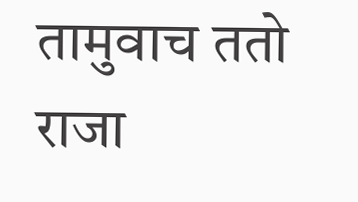तामुवाच ततो राजा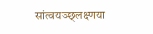सांत्वयञ्छ्लक्ष्णया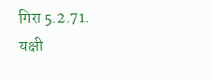गिरा 5.2.71.
यक्षी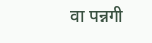वा पन्नगी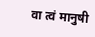वा त्वं मानुषी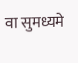वा सुमध्यमे